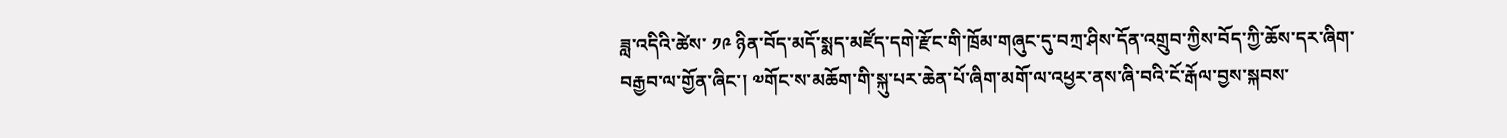ཟླ་འདིའི་ཚེས་ ༡༩ ཉིན་བོད་མདོ་སྨད་མཛོད་དགེ་རྫོང་གི་ཁྲོམ་གཞུང་དུ་བཀྲ་ཤིས་དོན་འགྲུབ་ཀྱིས་བོད་ཀྱི་ཆོས་དར་ཞིག་བརྒྱབ་ལ་གྱོན་ཞིང་། ༧གོང་ས་མཆོག་གི་སྐུ་པར་ཆེན་པོ་ཞིག་མགོ་ལ་འཕྱར་ནས་ཞི་བའི་ངོ་རྒོལ་བྱས་སྐབས་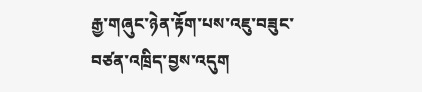རྒྱ་གཞུང་ཉེན་རྟོག་པས་འཇུ་བཟུང་བཙན་འཁྲིད་བྱས་འདུག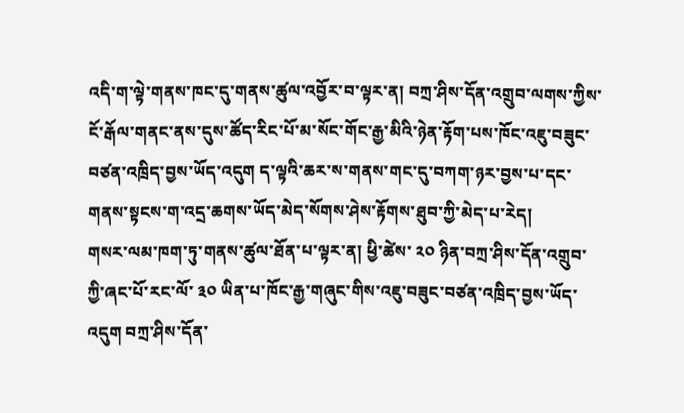འདི་ག་ལྟེ་གནས་ཁང་དུ་གནས་ཚུལ་འབྱོར་བ་ལྟར་ན། བཀྲ་ཤིས་དོན་འགྲུབ་ལགས་ཀྱིས་ངོ་རྒོལ་གནང་ནས་དུས་ཚོད་རིང་པོ་མ་སོང་གོང་རྒྱ་མིའི་ཉེན་རྟོག་པས་ཁོང་འཇུ་བཟུང་བཙན་འཁྲིད་བྱས་ཡོད་འདུག ད་ལྟའི་ཆར་ས་གནས་གང་དུ་བཀག་ཉར་བྱས་པ་དང་གནས་སྟངས་ག་འདྲ་ཆགས་ཡོད་མེད་སོགས་ཤེས་རྟོགས་ཐུབ་ཀྱི་མེད་པ་རེད།
གསར་ལམ་ཁག་ཏུ་གནས་ཚུལ་ཐོན་པ་ལྟར་ན། ཕྱི་ཚེས་ ༢༠ ཉིན་བཀྲ་ཤིས་དོན་འགྲུབ་ཀྱི་ཞང་པོ་རང་ལོ་ ༣༠ ཡིན་པ་ཁོང་རྒྱ་གཞུང་གིས་འཇུ་བཟུང་བཙན་འཁྲིད་བྱས་ཡོད་འདུག བཀྲ་ཤིས་དོན་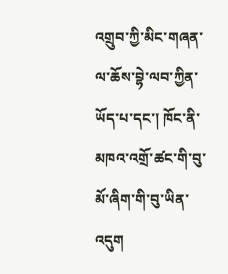འགྲུབ་ཀྱི་མིང་གཞན་ལ་ཆོས་བྷེ་ལབ་ཀྱིན་ཡོད་པ་དང་། ཁོང་ནི་མཁའ་འགྲོ་ཚང་གི་བུ་མོ་ཞིག་གི་བུ་ཡིན་འདུག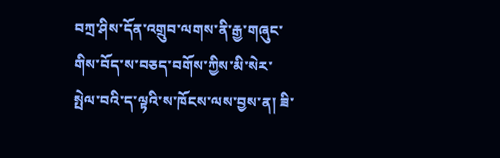བཀྲ་ཤིས་དོན་འགྲུབ་ལགས་ནི་རྒྱ་གཞུང་གིས་བོད་ས་བཅད་བགོས་ཀྱིས་མི་སེར་སྤེལ་བའི་ད་ལྟའི་ས་ཁོངས་ལས་བྱས་ན། ཟི་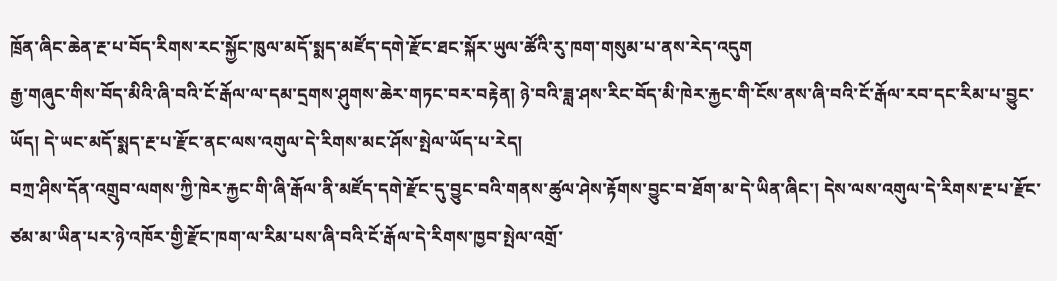ཁྲོན་ཞིང་ཆེན་རྔ་པ་བོད་རིགས་རང་སྐྱོང་ཁུལ་མདོ་སྨད་མཛོད་དགེ་རྫོང་ཐང་སྐོར་ཡུལ་ཚོའི་རུ་ཁག་གསུམ་པ་ནས་རེད་འདུག
རྒྱ་གཞུང་གིས་བོད་མིའི་ཞི་བའི་ངོ་རྒོལ་ལ་དམ་དྲགས་ཤུགས་ཆེར་གཏང་བར་བརྟེན། ཉེ་བའི་ཟླ་ཤས་རིང་བོད་མི་ཁེར་རྐྱང་གི་ངོས་ནས་ཞི་བའི་ངོ་རྒོལ་རབ་དང་རིམ་པ་བྱུང་ཡོད། དེ་ཡང་མདོ་སྨད་རྔ་པ་རྫོང་ནང་ལས་འགུལ་དེ་རིགས་མང་ཤོས་སྤེལ་ཡོད་པ་རེད།
བཀྲ་ཤིས་དོན་འགྲུབ་ལགས་ཀྱི་ཁེར་རྐྱང་གི་ཞི་རྒོལ་ནི་མཛོད་དགེ་རྫོང་དུ་བྱུང་བའི་གནས་ཚུལ་ཤེས་རྟོགས་བྱུང་བ་ཐོག་མ་དེ་ཡིན་ཞིང་། དེས་ལས་འགུལ་དེ་རིགས་རྔ་པ་རྫོང་ཙམ་མ་ཡིན་པར་ཉེ་འཁོར་གྱི་རྫོང་ཁག་ལ་རིམ་པས་ཞི་བའི་ངོ་རྒོལ་དེ་རིགས་ཁྱབ་སྤེལ་འགྲོ་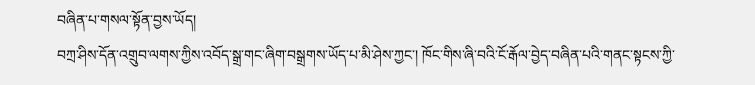བཞིན་པ་གསལ་སྟོན་བྱས་ཡོད།
བཀྲ་ཤིས་དོན་འགྲུབ་ལགས་ཀྱིས་འབོད་སྒྲ་གང་ཞིག་བསྒྲགས་ཡོད་པ་མི་ཤེས་ཀྱང་། ཁོང་གིས་ཞི་བའི་ངོ་རྒོལ་བྱེད་བཞིན་པའི་གནང་སྟངས་ཀྱི་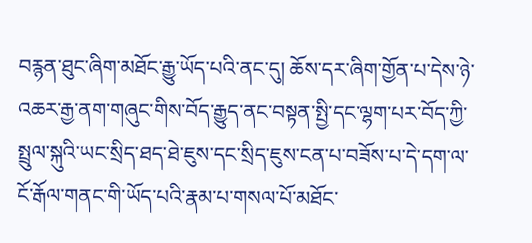བརྙན་ཐུང་ཞིག་མཐོང་རྒྱུ་ཡོད་པའི་ནང་དུ། ཆོས་དར་ཞིག་གྱོན་པ་དེས་ཉེ་འཆར་རྒྱ་ནག་གཞུང་གིས་བོད་རྒྱུད་ནང་བསྟན་སྤྱི་དང་ལྷག་པར་བོད་ཀྱི་སྤྲུལ་སྐུའི་ཡང་སྲིད་ཐད་ཐེ་ཇུས་དང་སྲིད་ཇུས་ངན་པ་བཟོས་པ་དེ་དག་ལ་ངོ་རྒོལ་གནང་གི་ཡོད་པའི་རྣམ་པ་གསལ་པོ་མཐོང་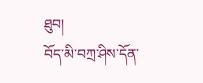ཐུབ།
བོད་མི་བཀྲ་ཤིས་དོན་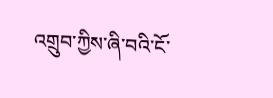འགྲུབ་ཀྱིས་ཞི་བའི་ངོ་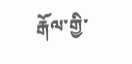རྒོལ་གྱི་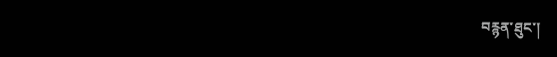བརྙན་ཐུང་།